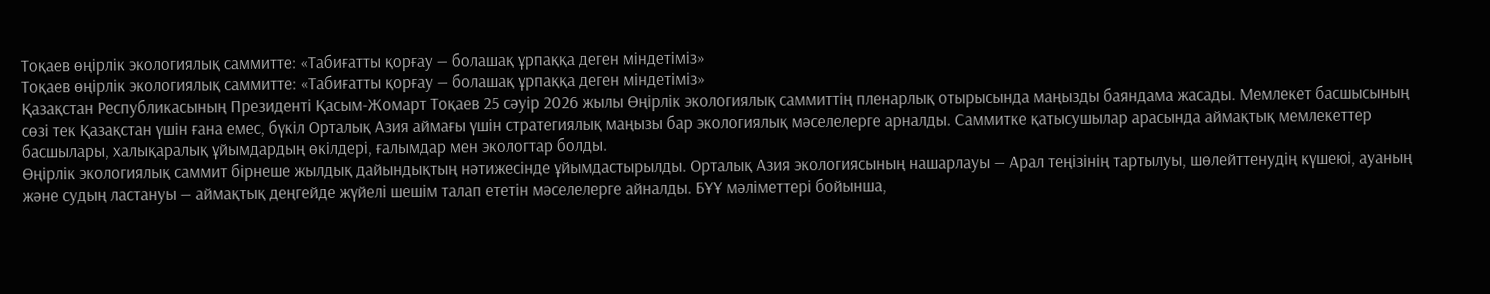Тоқаев өңірлік экологиялық саммитте: «Табиғатты қорғау — болашақ ұрпаққа деген міндетіміз»
Тоқаев өңірлік экологиялық саммитте: «Табиғатты қорғау — болашақ ұрпаққа деген міндетіміз»
Қазақстан Республикасының Президенті Қасым-Жомарт Тоқаев 25 сәуір 2026 жылы Өңірлік экологиялық саммиттің пленарлық отырысында маңызды баяндама жасады. Мемлекет басшысының сөзі тек Қазақстан үшін ғана емес, бүкіл Орталық Азия аймағы үшін стратегиялық маңызы бар экологиялық мәселелерге арналды. Саммитке қатысушылар арасында аймақтық мемлекеттер басшылары, халықаралық ұйымдардың өкілдері, ғалымдар мен экологтар болды.
Өңірлік экологиялық саммит бірнеше жылдық дайындықтың нәтижесінде ұйымдастырылды. Орталық Азия экологиясының нашарлауы — Арал теңізінің тартылуы, шөлейттенудің күшеюі, ауаның және судың ластануы — аймақтық деңгейде жүйелі шешім талап ететін мәселелерге айналды. БҰҰ мәліметтері бойынша,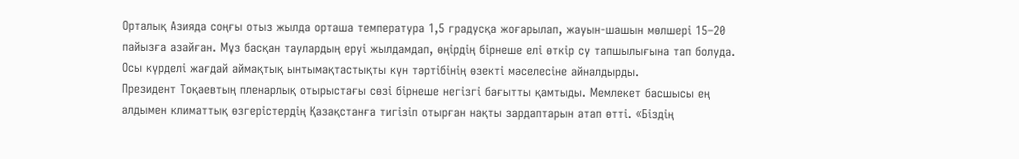Орталық Азияда соңғы отыз жылда орташа температура 1,5 градусқа жоғарылап, жауын-шашын мөлшері 15–20 пайызға азайған. Мұз басқан таулардың еруі жылдамдап, өңірдің бірнеше елі өткір су тапшылығына тап болуда. Осы күрделі жағдай аймақтық ынтымақтастықты күн тәртібінің өзекті мәселесіне айналдырды.
Президент Тоқаевтың пленарлық отырыстағы сөзі бірнеше негізгі бағытты қамтыды. Мемлекет басшысы ең алдымен климаттық өзгерістердің Қазақстанға тигізіп отырған нақты зардаптарын атап өтті. «Біздің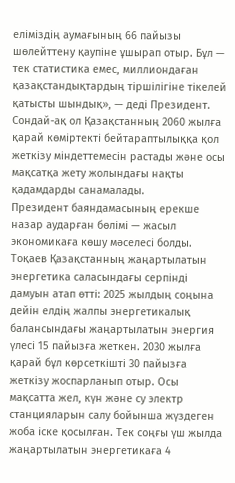еліміздің аумағының 66 пайызы шөлейттену қаупіне ұшырап отыр. Бұл — тек статистика емес, миллиондаған қазақстандықтардың тіршілігіне тікелей қатысты шындық», — деді Президент. Сондай-ақ ол Қазақстанның 2060 жылға қарай көміртекті бейтараптылыққа қол жеткізу міндеттемесін растады және осы мақсатқа жету жолындағы нақты қадамдарды санамалады.
Президент баяндамасының ерекше назар аударған бөлімі — жасыл экономикаға көшу мәселесі болды. Тоқаев Қазақстанның жаңартылатын энергетика саласындағы серпінді дамуын атап өтті: 2025 жылдың соңына дейін елдің жалпы энергетикалық балансындағы жаңартылатын энергия үлесі 15 пайызға жеткен. 2030 жылға қарай бұл көрсеткішті 30 пайызға жеткізу жоспарланып отыр. Осы мақсатта жел, күн және су электр станцияларын салу бойынша жүздеген жоба іске қосылған. Тек соңғы үш жылда жаңартылатын энергетикаға 4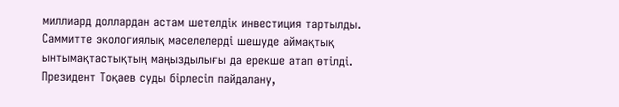миллиард доллардан астам шетелдік инвестиция тартылды.
Саммитте экологиялық мәселелерді шешуде аймақтық ынтымақтастықтың маңыздылығы да ерекше атап өтілді. Президент Тоқаев суды бірлесіп пайдалану,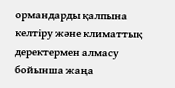ормандарды қалпына келтіру және климаттық деректермен алмасу бойынша жаңа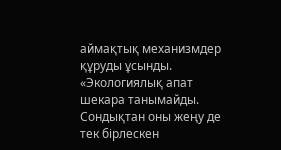аймақтық механизмдер құруды ұсынды. «Экологиялық апат шекара танымайды. Сондықтан оны жеңу де тек бірлескен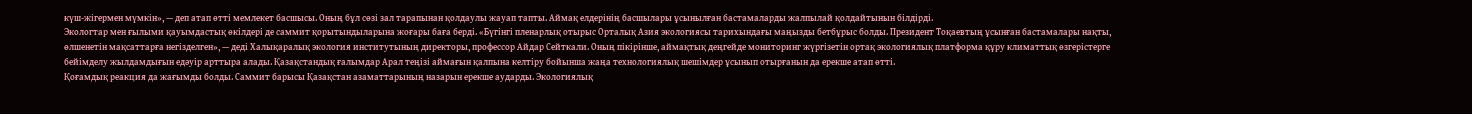күш-жігермен мүмкін», — деп атап өтті мемлекет басшысы. Оның бұл сөзі зал тарапынан қолдаулы жауап тапты. Аймақ елдерінің басшылары ұсынылған бастамаларды жалпылай қолдайтынын білдірді.
Экологтар мен ғылыми қауымдастық өкілдері де саммит қорытындыларына жоғары баға берді. «Бүгінгі пленарлық отырыс Орталық Азия экологиясы тарихындағы маңызды бетбұрыс болды. Президент Тоқаевтың ұсынған бастамалары нақты, өлшенетін мақсаттарға негізделген», — деді Халықаралық экология институтының директоры, профессор Айдар Сейткали. Оның пікірінше, аймақтық деңгейде мониторинг жүргізетін ортақ экологиялық платформа құру климаттық өзгерістерге бейімделу жылдамдығын едәуір арттыра алады. Қазақстандық ғалымдар Арал теңізі аймағын қалпына келтіру бойынша жаңа технологиялық шешімдер ұсынып отырғанын да ерекше атап өтті.
Қоғамдық реакция да жағымды болды. Саммит барысы Қазақстан азаматтарының назарын ерекше аударды. Экологиялық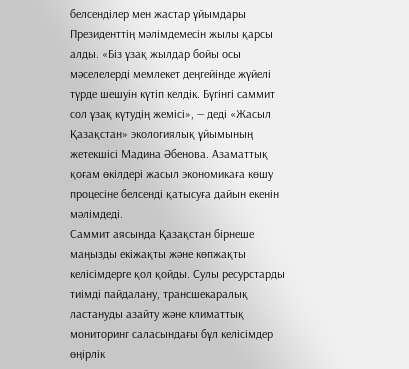белсенділер мен жастар ұйымдары Президенттің мәлімдемесін жылы қарсы алды. «Біз ұзақ жылдар бойы осы мәселелерді мемлекет деңгейінде жүйелі түрде шешуін күтіп келдік. Бүгінгі саммит сол ұзақ күтудің жемісі», — деді «Жасыл Қазақстан» экологиялық ұйымының жетекшісі Мадина Әбенова. Азаматтық қоғам өкілдері жасыл экономикаға көшу процесіне белсенді қатысуға дайын екенін мәлімдеді.
Саммит аясында Қазақстан бірнеше маңызды екіжақты және көпжақты келісімдерге қол қойды. Сулы ресурстарды тиімді пайдалану, трансшекаралық ластануды азайту және климаттық мониторинг саласындағы бұл келісімдер өңірлік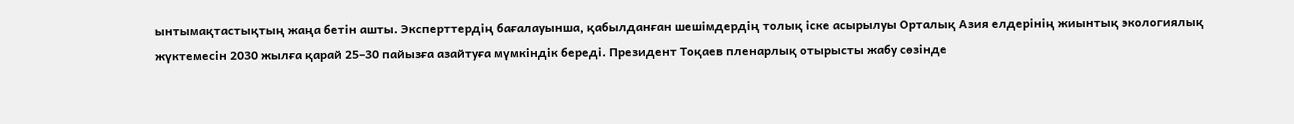ынтымақтастықтың жаңа бетін ашты. Эксперттердің бағалауынша, қабылданған шешімдердің толық іске асырылуы Орталық Азия елдерінің жиынтық экологиялық жүктемесін 2030 жылға қарай 25–30 пайызға азайтуға мүмкіндік береді. Президент Тоқаев пленарлық отырысты жабу сөзінде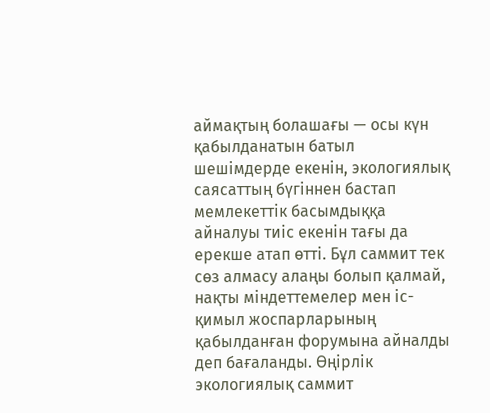аймақтың болашағы — осы күн қабылданатын батыл шешімдерде екенін, экологиялық саясаттың бүгіннен бастап мемлекеттік басымдыққа айналуы тиіс екенін тағы да ерекше атап өтті. Бұл саммит тек сөз алмасу алаңы болып қалмай, нақты міндеттемелер мен іс-қимыл жоспарларының қабылданған форумына айналды деп бағаланды. Өңірлік экологиялық саммит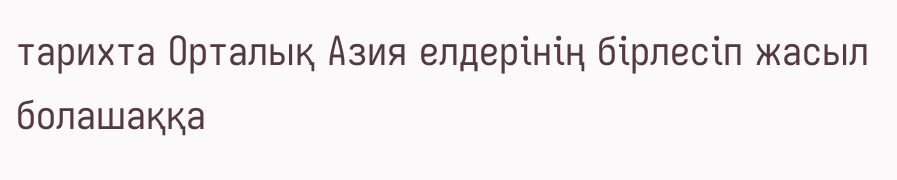тарихта Орталық Азия елдерінің бірлесіп жасыл болашаққа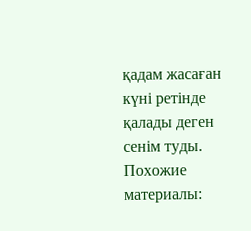қадам жасаған күні ретінде қалады деген сенім туды.
Похожие материалы: